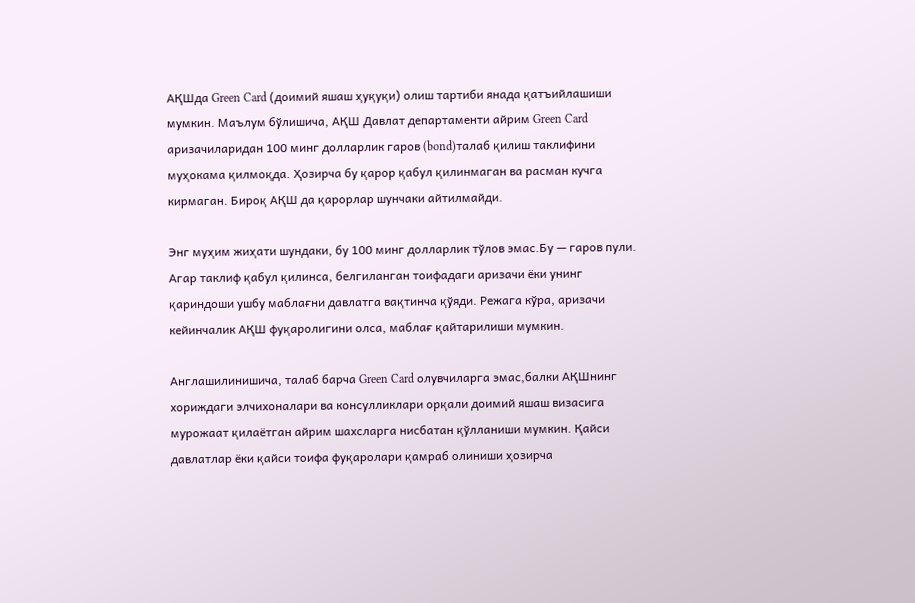АҚШда Green Card (доимий яшаш ҳуқуқи) олиш тартиби янада қатъийлашиши мумкин. Маълум бўлишича, АҚШ Давлат департаменти айрим Green Card аризачиларидан 100 минг долларлик гаров (bond)талаб қилиш таклифини муҳокама қилмоқда. Ҳозирча бу қарор қабул қилинмаган ва расман кучга кирмаган. Бироқ АҚШ да қарорлар шунчаки айтилмайди.

Энг муҳим жиҳати шундаки, бу 100 минг долларлик тўлов эмас.Бу — гаров пули. Агар таклиф қабул қилинса, белгиланган тоифадаги аризачи ёки унинг қариндоши ушбу маблағни давлатга вақтинча қўяди. Режага кўра, аризачи кейинчалик АҚШ фуқаролигини олса, маблағ қайтарилиши мумкин.

Англашилинишича, талаб барча Green Card олувчиларга эмас,балки АҚШнинг хориждаги элчихоналари ва консулликлари орқали доимий яшаш визасига мурожаат қилаётган айрим шахсларга нисбатан қўлланиши мумкин. Қайси давлатлар ёки қайси тоифа фуқаролари қамраб олиниши ҳозирча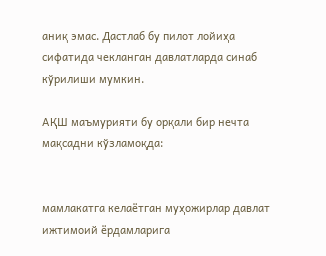аниқ эмас. Дастлаб бу пилот лойиҳа сифатида чекланган давлатларда синаб кўрилиши мумкин.

АҚШ маъмурияти бу орқали бир нечта мақсадни кўзламоқда:


мамлакатга келаётган муҳожирлар давлат ижтимоий ёрдамларига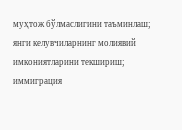муҳтож бўлмаслигини таъминлаш;
янги келувчиларнинг молиявий имкониятларини текшириш;
иммиграция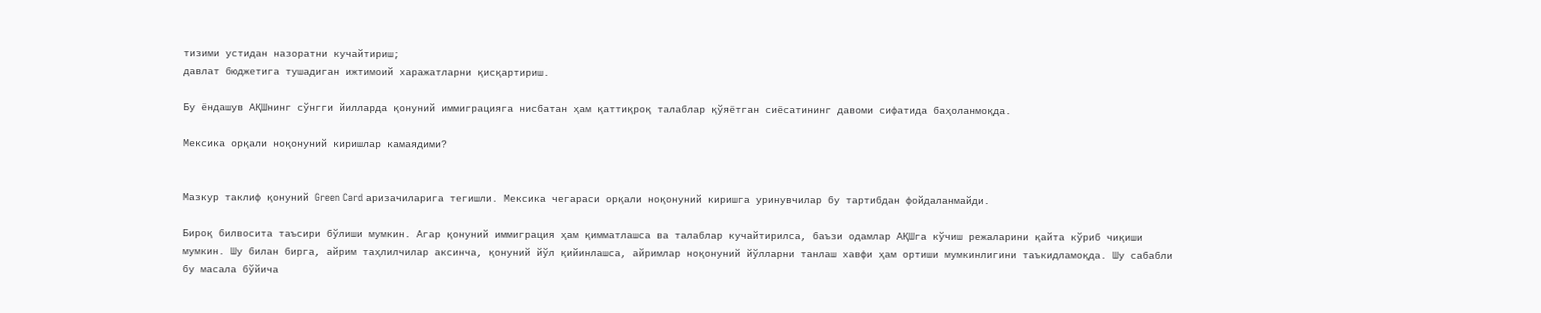тизими устидан назоратни кучайтириш;
давлат бюджетига тушадиган ижтимоий харажатларни қисқартириш.

Бу ёндашув АҚШнинг сўнгги йилларда қонуний иммиграцияга нисбатан ҳам қаттиқроқ талаблар қўяётган сиёсатининг давоми сифатида баҳоланмоқда.

Мексика орқали ноқонуний киришлар камаядими?


Мазкур таклиф қонуний Green Card аризачиларига тегишли. Мексика чегараси орқали ноқонуний киришга уринувчилар бу тартибдан фойдаланмайди.

Бироқ билвосита таъсири бўлиши мумкин. Агар қонуний иммиграция ҳам қимматлашса ва талаблар кучайтирилса, баъзи одамлар АҚШга кўчиш режаларини қайта кўриб чиқиши мумкин. Шу билан бирга, айрим таҳлилчилар аксинча, қонуний йўл қийинлашса, айримлар ноқонуний йўлларни танлаш хавфи ҳам ортиши мумкинлигини таъкидламоқда. Шу сабабли бу масала бўйича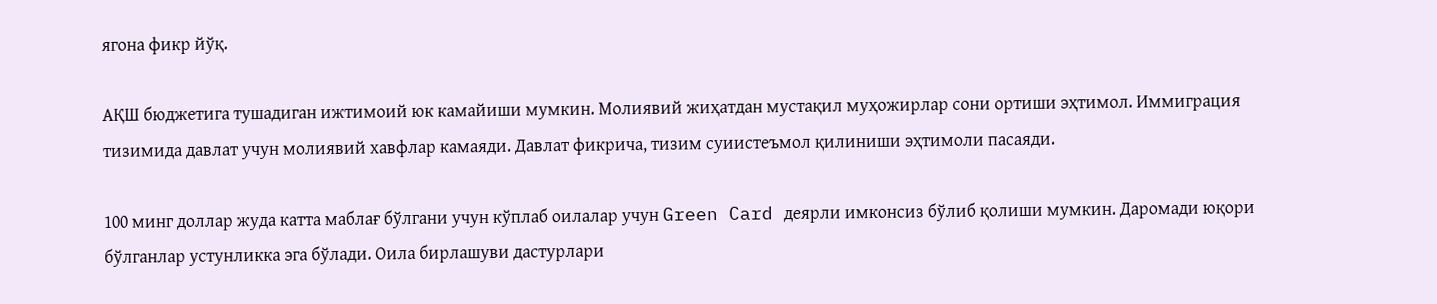ягона фикр йўқ.

АҚШ бюджетига тушадиган ижтимоий юк камайиши мумкин. Молиявий жиҳатдан мустақил муҳожирлар сони ортиши эҳтимол. Иммиграция тизимида давлат учун молиявий хавфлар камаяди. Давлат фикрича, тизим суиистеъмол қилиниши эҳтимоли пасаяди.

100 минг доллар жуда катта маблағ бўлгани учун кўплаб оилалар учун Green Card деярли имконсиз бўлиб қолиши мумкин. Даромади юқори бўлганлар устунликка эга бўлади. Оила бирлашуви дастурлари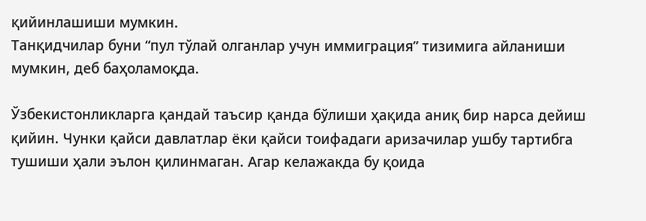қийинлашиши мумкин.
Танқидчилар буни “пул тўлай олганлар учун иммиграция” тизимига айланиши мумкин, деб баҳоламоқда.

Ўзбекистонликларга қандай таъсир қанда бўлиши ҳақида аниқ бир нарса дейиш қийин. Чунки қайси давлатлар ёки қайси тоифадаги аризачилар ушбу тартибга тушиши ҳали эълон қилинмаган. Агар келажакда бу қоида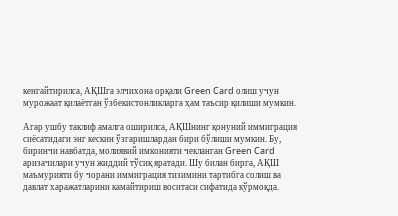кенгайтирилса, АҚШга элчихона орқали Green Card олиш учун мурожаат қилаётган ўзбекистонликларга ҳам таъсир қилиши мумкин.

Агар ушбу таклиф амалга оширилса, АҚШнинг қонуний иммиграция сиёсатидаги энг кескин ўзгаришлардан бири бўлиши мумкин. Бу, биринчи навбатда, молиявий имконияти чекланган Green Card аризачилари учун жиддий тўсиқ яратади. Шу билан бирга, АҚШ маъмурияти бу чорани иммиграция тизимини тартибга солиш ва давлат харажатларини камайтириш воситаси сифатида кўрмоқда.